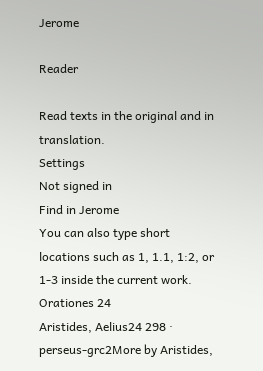Jerome

Reader

Read texts in the original and in translation.
Settings
Not signed in
Find in Jerome
You can also type short locations such as 1, 1.1, 1:2, or 1-3 inside the current work.
Orationes 24
Aristides, Aelius24 298 · perseus-grc2More by Aristides,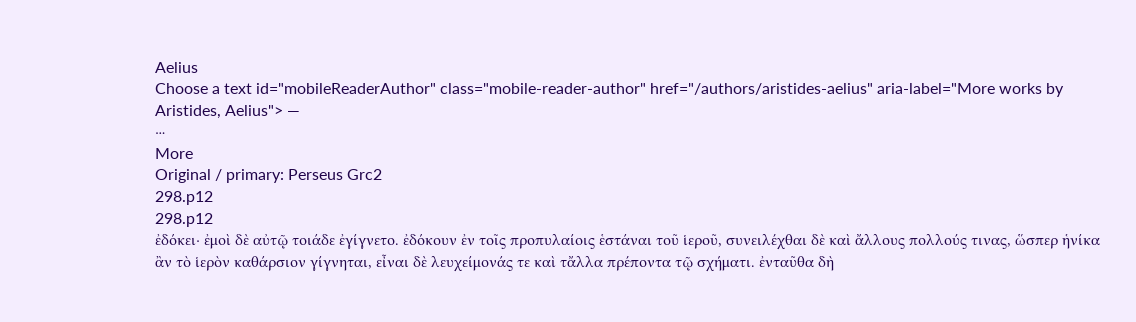Aelius
Choose a text id="mobileReaderAuthor" class="mobile-reader-author" href="/authors/aristides-aelius" aria-label="More works by Aristides, Aelius"> —
⋯
More
Original / primary: Perseus Grc2
298.p12
298.p12
ἐδόκει· ἐμοὶ δὲ αὐτῷ τοιάδε ἐγίγνετο. ἐδόκουν ἐν τοῖς προπυλαίοις ἑστάναι τοῦ ἱεροῦ, συνειλέχθαι δὲ καὶ ἄλλους πολλούς τινας, ὥσπερ ἡνίκα ἂν τὸ ἱερὸν καθάρσιον γίγνηται, εἶναι δὲ λευχείμονάς τε καὶ τἄλλα πρέποντα τῷ σχήματι. ἐνταῦθα δὴ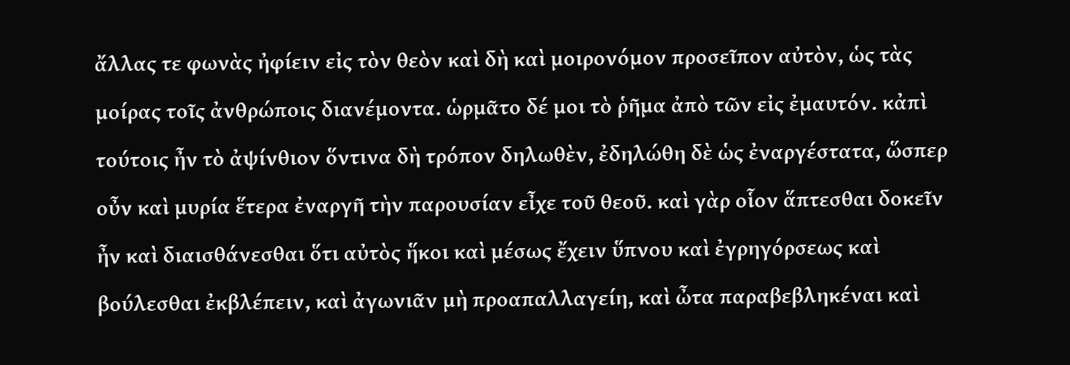ἄλλας τε φωνὰς ἠφίειν εἰς τὸν θεὸν καὶ δὴ καὶ μοιρονόμον προσεῖπον αὐτὸν, ὡς τὰς μοίρας τοῖς ἀνθρώποις διανέμοντα. ὡρμᾶτο δέ μοι τὸ ῥῆμα ἀπὸ τῶν εἰς ἐμαυτόν. κἀπὶ τούτοις ἦν τὸ ἀψίνθιον ὅντινα δὴ τρόπον δηλωθὲν, ἐδηλώθη δὲ ὡς ἐναργέστατα, ὥσπερ οὖν καὶ μυρία ἕτερα ἐναργῆ τὴν παρουσίαν εἶχε τοῦ θεοῦ. καὶ γὰρ οἷον ἅπτεσθαι δοκεῖν ἦν καὶ διαισθάνεσθαι ὅτι αὐτὸς ἥκοι καὶ μέσως ἔχειν ὕπνου καὶ ἐγρηγόρσεως καὶ βούλεσθαι ἐκβλέπειν, καὶ ἀγωνιᾶν μὴ προαπαλλαγείη, καὶ ὦτα παραβεβληκέναι καὶ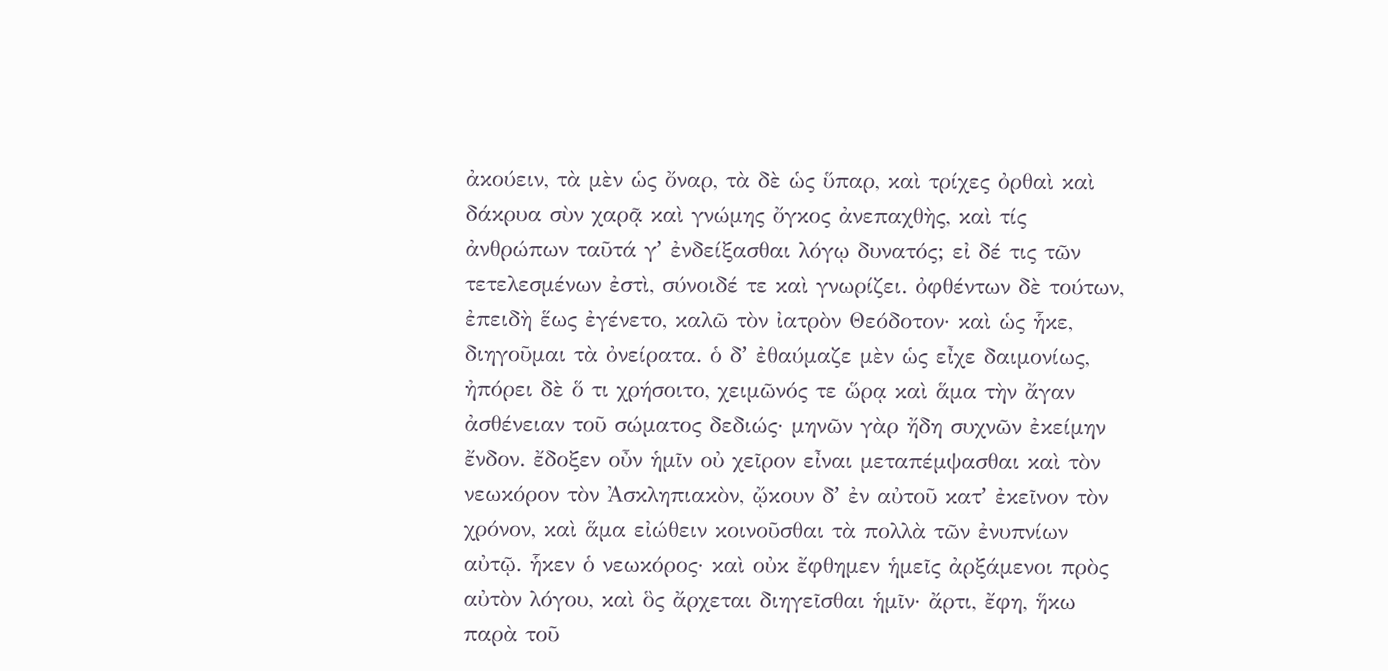ἀκούειν, τὰ μὲν ὡς ὄναρ, τὰ δὲ ὡς ὕπαρ, καὶ τρίχες ὀρθαὶ καὶ δάκρυα σὺν χαρᾷ καὶ γνώμης ὄγκος ἀνεπαχθὴς, καὶ τίς ἀνθρώπων ταῦτά γʼ ἐνδείξασθαι λόγῳ δυνατός; εἰ δέ τις τῶν τετελεσμένων ἐστὶ, σύνοιδέ τε καὶ γνωρίζει. ὀφθέντων δὲ τούτων, ἐπειδὴ ἕως ἐγένετο, καλῶ τὸν ἰατρὸν Θεόδοτον· καὶ ὡς ἧκε, διηγοῦμαι τὰ ὀνείρατα. ὁ δʼ ἐθαύμαζε μὲν ὡς εἶχε δαιμονίως, ἠπόρει δὲ ὅ τι χρήσοιτο, χειμῶνός τε ὥρᾳ καὶ ἅμα τὴν ἄγαν ἀσθένειαν τοῦ σώματος δεδιώς· μηνῶν γὰρ ἤδη συχνῶν ἐκείμην ἔνδον. ἔδοξεν οὖν ἡμῖν οὐ χεῖρον εἶναι μεταπέμψασθαι καὶ τὸν νεωκόρον τὸν Ἀσκληπιακὸν, ᾤκουν δʼ ἐν αὐτοῦ κατʼ ἐκεῖνον τὸν χρόνον, καὶ ἅμα εἰώθειν κοινοῦσθαι τὰ πολλὰ τῶν ἐνυπνίων αὐτῷ. ἧκεν ὁ νεωκόρος· καὶ οὐκ ἔφθημεν ἡμεῖς ἀρξάμενοι πρὸς αὐτὸν λόγου, καὶ ὃς ἄρχεται διηγεῖσθαι ἡμῖν· ἄρτι, ἔφη, ἥκω παρὰ τοῦ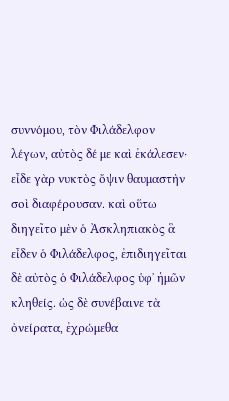συννόμου, τὸν Φιλάδελφον λέγων, αὐτὸς δέ με καὶ ἐκάλεσεν· εἶδε γὰρ νυκτὸς ὄψιν θαυμαστὴν σοὶ διαφέρουσαν. καὶ οὕτω διηγεῖτο μὲν ὁ Ἀσκληπιακὸς ἃ εἶδεν ὁ Φιλάδελφος, ἐπιδιηγεῖται δὲ αὐτὸς ὁ Φιλάδελφος ὑφʼ ἡμῶν κληθείς. ὡς δὲ συνέβαινε τὰ ὀνείρατα, ἐχρώμεθα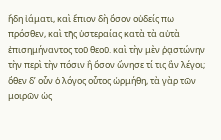ἤδη ἰάματι, καὶ ἔπιον δὴ ὅσον οὐδείς πω πρόσθεν, καὶ τῆς ὑστεραίας κατὰ τὰ αὐτὰ ἐπισημήναντος τοῦ θεοῦ. καὶ τὴν μὲν ῥᾳστώνην τὴν περὶ τὴν πόσιν ἢ ὅσον ὤνησε τί τις ἂν λέγοι; ὅθεν δʼ οὖν ὁ λόγος οὗτος ὡρμήθη, τὰ γὰρ τῶν μοιρῶν ὡς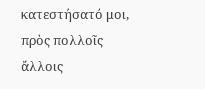κατεστήσατό μοι, πρὸς πολλοῖς ἄλλοις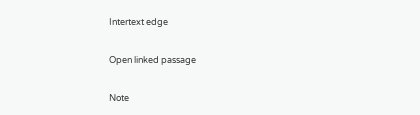Intertext edge

Open linked passage

Note